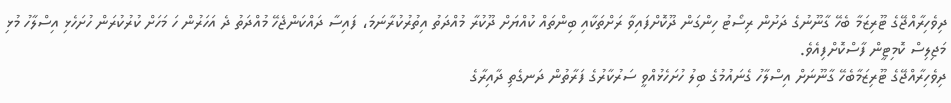ދިވެހިރާއްޖޭގެ ޓޫރިޒަމާ ބެހޭ ގާނޫނުގެ ދަށުން ރިސޯޓު ހިންގަން ދޫކޮށްފައިވާ ރަށްތަކާއި ބިންތައް ކުއްޔަށް ދޫކުރާ މުއްދަތު އިތުރުކުރާނަމަ، ފައިސާ ދައްކަންޖެހޭ މުއްދަތު ދެ އަހަރުން ހަ މަހަށް ކުރުކުރަން ހުށަހެޅި އިސްލާހު މުޅި މަޖިލިސް ކޮމިޓީން ފާސްކޮށްފިއެވެ.
ދިވެހިރާއްޖޭގެ ޓޫރިޒަމާބެހޭ ގާނޫނަށް އިސްލާހު ގެނައުމުގެ ބިލު ހުށަހެޅުއްވީ ސަރުކާރުގެ ފަރާތުން ދަނގެތި ދާއިރާގެ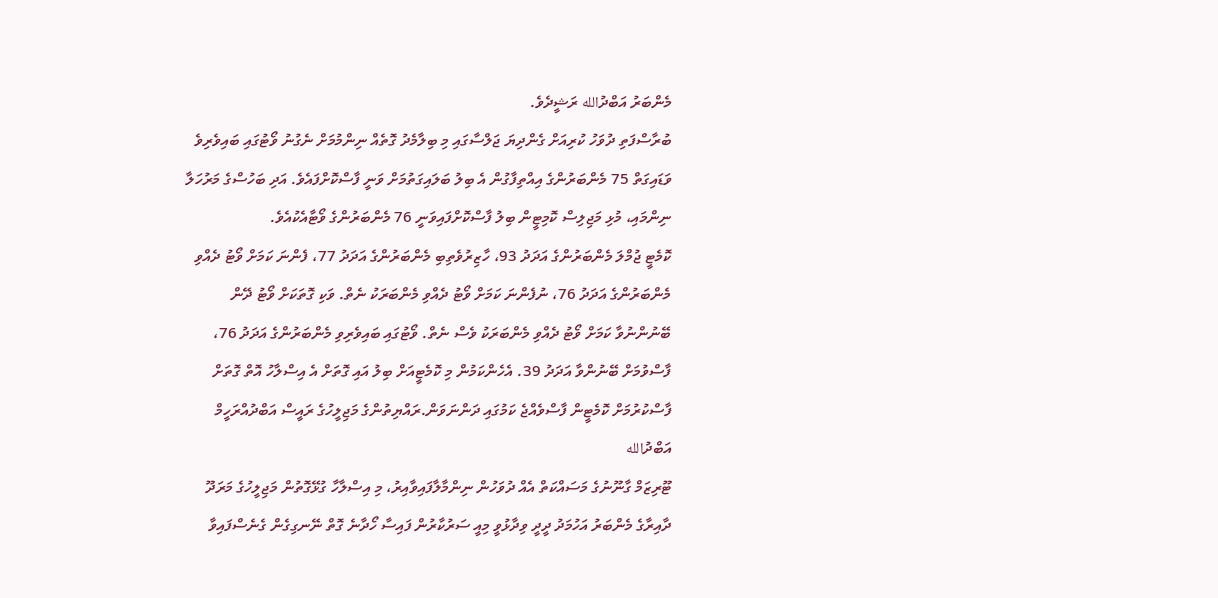މެންބަރު އަބްދުالله ރަޝީދެވެ.
ބުރާސްފަތި ދުވަހު ކުރިއަށް ގެންދިޔަ ޖަލްސާގައި މި ބިލާމެދު ގޮތެއް ނިންމުމަށް ނެގުނު ވޯޓުގައި ބައިވެރިވެ ވަޑައިގަތް 75 މެންބަރުންގެ އިއްތިފާގުން އެ ބިލު ބަލައިގަތުމަށް ވަނީ ފާސްކޮށްފައެވެ. އަދި ބަހުސްގެ މަރުހަލާ ނިންމައި، މުޅި މަޖިލިސް ކޮމިޓީން ބިލު ފާސްކޮށްފައިވަނީ 76 މެންބަރުންގެ ވޯޓާއެކުއެވެ.
ކޮމެޓީ ޖުމްލަ މެންބަރުންގެ އަދަދު 93، ހާޒިރުވެތިބި މެންބަރުންގެ އަދަދު 77، ފެންނަ ކަމަށް ވޯޓު ދެއްވި މެންބަރުންގެ އަދަދު 76، ނުފެންނަ ކަމަށް ވޯޓު ދެއްވި މެންބަރަކު ނެތް. ވަކި ގޮތަކަށް ވޯޓު ދޭން ބޭނުންނުވާ ކަމަށް ވޯޓު ދެއްވި މެންބަރަކު ވެސް ނެތް. ވޯޓުގައި ބައިވެރިވި މެންބަރުންގެ އަދަދު 76، ފާސްވުމަށް ބޭނުންވާ އަދަދު 39. އެހެންކަމުން މި ކޮމެޓީއަށް ބިލު އައި ގޮތަށް އެ އިސްލާހު އޮތް ގޮތަށް ފާސްކުރުމަށް ކޮމެޓީން ފާސްވެއްޖެ ކަމުގައި ދަންނަވަން.ރައްޔިތުންގެ މަޖިލީހުގެ ރައީސް އަބްދުއްރަހީމް އަބްދުالله
ޓޫރިޒަމް ގާނޫނުގެ މަސައްކަތް އެއް ދުވަހުން ނިންމާލާފައިވާއިރު، މި އިސްލާހާ ގުޅޭގޮތުން މަޖިލީހުގެ މަރަދޫ ދާއިރާގެ މެންބަރު އަހުމަދު ދީދީ ވިދާޅުވީ މިއީ ސަރުކާރުން ފައިސާ ހޯދާނެ ގޮތް ނޭނގިގެން ގެނެސްފައިވާ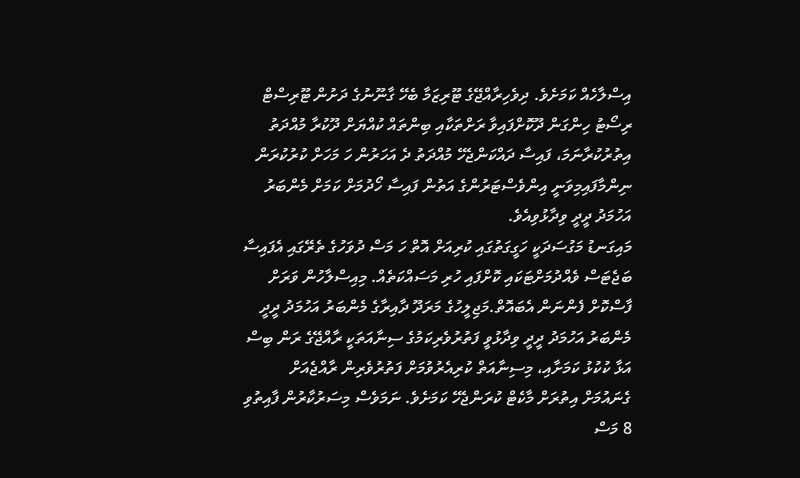އިސްލާހެއް ކަމަށެވެ. ދިވެހިރާއްޖޭގެ ޓޫރިޒަމާ ބެހޭ ގާނޫނުގެ ދަށުން ޓޫރިސްޓް ރިސޯޓު ހިންގަން ދޫކޮށްފައިވާ ރަށްތަކާއި ބިންތައް ކުއްޔަށް ދޫކުރާ މުއްދަތު އިތުރުކުރާނަމަ، ފައިސާ ދައްކަންޖެހޭ މުއްދަތު ދެ އަހަރުން ހަ މަހަށް ކުރުކުރަން ނިންމާފައިމިވަނީ އިންވެސްޓަރުންގެ އަތުން ފައިސާ ހޯދުމަށް ކަމަށް މެންބަރު އަހުމަދު ދީދީ ވިދާޅުވިއެވެ.
މައިގަނޑު މަގުސަދަކީ ހަގީގަތުގައި ކުރިއަށް އޮތް ހަ މަސް ދުވަހުގެ ތެރޭގައި އެފައިސާ ބަޖެޓަސް ވެއްދުމަށްޓަކައި ކޮށްފައި ހުރި މަސައްކަތެއް. މިއިސްލާހުން ވަރަށް ފާސްކޮށް ފެންނަން އެބައޮތް.މަޖިލީހުގެ މަރަދޫ ދާއިރާގެ މެންބަރު އަހުމަދު ދީދީ
މެންބަރު އަހުމަދު ދީދީ ވިދާޅުވީ ފަތުރުވެރިކަމުގެ ސިނާއަތަކީ ރާއްޖޭގެ ރަން ބިސް އަޅާ ކުކުޅު ކަމަށާއި، މިސިނާއަތް ކުރިއެރުވުމަށް ފަތުރުވެރިން ރާއްޖެއަށް ގެނައުމަށް އިތުރަށް މާކެޓް ކުރަންޖެހޭ ކަމަށެވެ. ނަމަވެސް މިސަރުކާރުން ފާއިތުވި 8 މަސް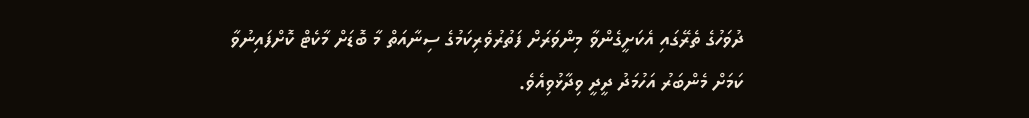ދުވަހުގެ ތެރޭގައި އެކަށީގެންވާ މިންވަރަށް ފަތުރުވެރިކަމުގެ ސިނާއަތް މާ ބޮޑަށް މާކެޓް ކޮށްފައިނުވާ ކަމަށް މެންބަރު އަހުމަދު ދީދީ ވިދާޅުވިއެވެ.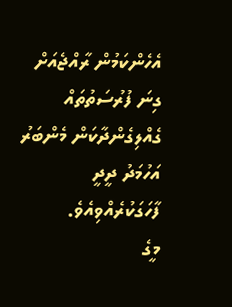އެހެންކަމުން ރާއްޖެއަށް ގިނަ ފުރުސަތުތައް ގެއްލިގެންދާކަން މެންބަރު އަހުމަދު ދީދީ ފާހަގަކުރެއްވިއެވެ.
މީގެ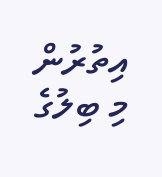އިތުރުން މި ބިލުގެ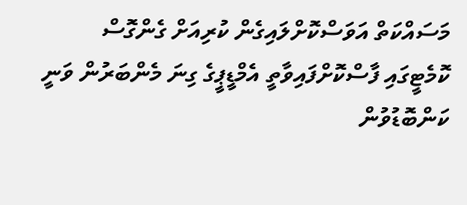މަސައްކަތް އަވަސްކޮށްލައިގެން ކުރިއަށް ގެންގޮސް ކޮމެޓީގައި ފާސްކޮށްފައިވާތީ އެމްޑީޕީގެ ގިނަ މެންބަރުން ވަނީ ކަންބޮޑުވުން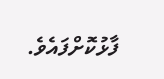ފާޅުކޮށްފައެވެ.